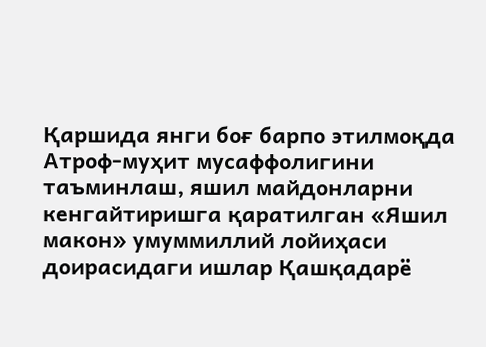Қаршида янги боғ барпо этилмоқда
Атроф-муҳит мусаффолигини таъминлаш, яшил майдонларни кенгайтиришга қаратилган «Яшил макон» умуммиллий лойиҳаси доирасидаги ишлар Қашқадарё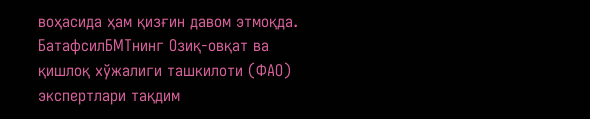воҳасида ҳам қизғин давом этмоқда.
БатафсилБМТнинг Озиқ-овқат ва қишлоқ хўжалиги ташкилоти (ФАО) экспертлари тақдим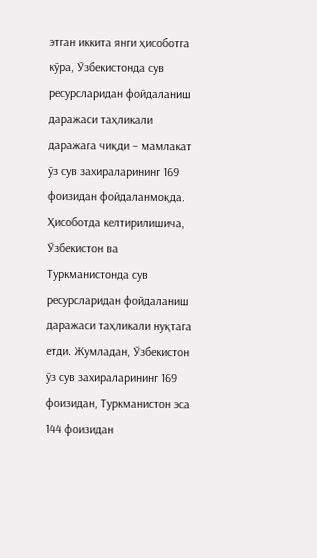этган иккита янги ҳисоботга кўра, Ўзбекистонда сув ресурсларидан фойдаланиш даражаси таҳликали даражага чиқди – мамлакат ўз сув захираларининг 169 фоизидан фойдаланмоқда.
Ҳисоботда келтирилишича, Ўзбекистон ва Туркманистонда сув ресурсларидан фойдаланиш даражаси таҳликали нуқтага етди. Жумладан, Ўзбекистон ўз сув захираларининг 169 фоизидан, Туркманистон эса 144 фоизидан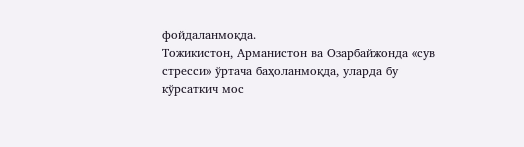фойдаланмоқда.
Тожикистон, Арманистон ва Озарбайжонда «сув стресси» ўртача баҳоланмоқда, уларда бу кўрсаткич мос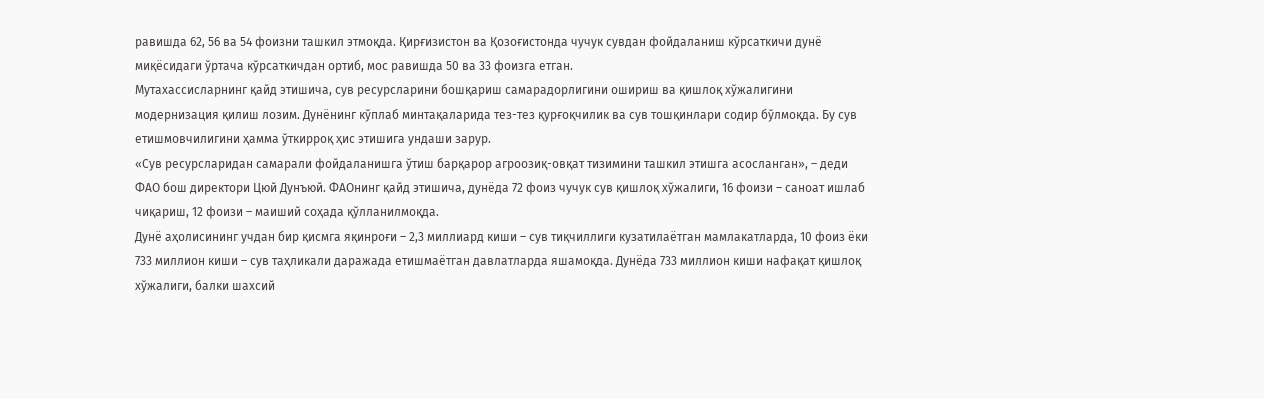равишда 62, 56 ва 54 фоизни ташкил этмоқда. Қирғизистон ва Қозоғистонда чучук сувдан фойдаланиш кўрсаткичи дунё миқёсидаги ўртача кўрсаткичдан ортиб, мос равишда 50 ва 33 фоизга етган.
Мутахассисларнинг қайд этишича, сув ресурсларини бошқариш самарадорлигини ошириш ва қишлоқ хўжалигини модернизация қилиш лозим. Дунёнинг кўплаб минтақаларида тез-тез қурғоқчилик ва сув тошқинлари содир бўлмоқда. Бу сув етишмовчилигини ҳамма ўткирроқ ҳис этишига ундаши зарур.
«Сув ресурсларидан самарали фойдаланишга ўтиш барқарор агроозиқ-овқат тизимини ташкил этишга асосланган», – деди ФАО бош директори Цюй Дунъюй. ФАОнинг қайд этишича, дунёда 72 фоиз чучук сув қишлоқ хўжалиги, 16 фоизи – саноат ишлаб чиқариш, 12 фоизи – маиший соҳада қўлланилмоқда.
Дунё аҳолисининг учдан бир қисмга яқинроғи – 2,3 миллиард киши – сув тиқчиллиги кузатилаётган мамлакатларда, 10 фоиз ёки 733 миллион киши – сув таҳликали даражада етишмаётган давлатларда яшамоқда. Дунёда 733 миллион киши нафақат қишлоқ хўжалиги, балки шахсий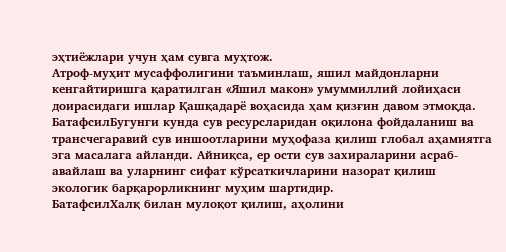эҳтиёжлари учун ҳам сувга муҳтож.
Атроф-муҳит мусаффолигини таъминлаш, яшил майдонларни кенгайтиришга қаратилган «Яшил макон» умуммиллий лойиҳаси доирасидаги ишлар Қашқадарё воҳасида ҳам қизғин давом этмоқда.
БатафсилБугунги кунда сув ресурсларидан оқилона фойдаланиш ва трансчегаравий сув иншоотларини муҳофаза қилиш глобал аҳамиятга эга масалага айланди. Айниқса, ер ости сув захираларини асраб-авайлаш ва уларнинг сифат кўрсаткичларини назорат қилиш экологик барқарорликнинг муҳим шартидир.
БатафсилХалқ билан мулоқот қилиш, аҳолини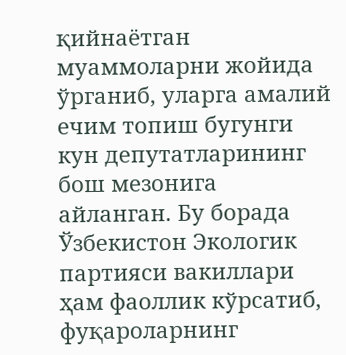қийнаётган муаммоларни жойида ўрганиб, уларга амалий ечим топиш бугунги кун депутатларининг бош мезонига айланган. Бу борада Ўзбекистон Экологик партияси вакиллари ҳам фаоллик кўрсатиб, фуқароларнинг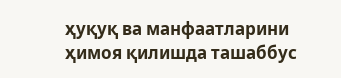ҳуқуқ ва манфаатларини ҳимоя қилишда ташаббус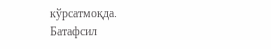кўрсатмоқда.
Батафсил